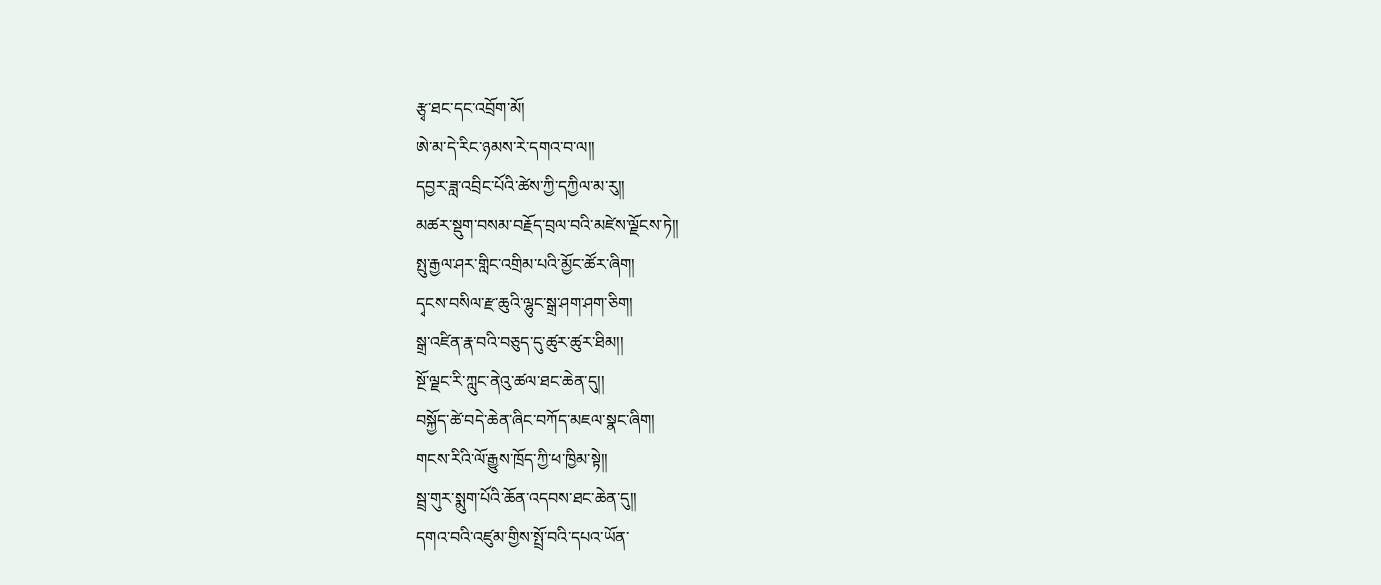རྩྭ་ཐང་དང་འབྲོག་མོ།
ཨེ་མ་དེ་རིང་ཉམས་རེ་དགའ་བ་ལ།།
དབྱར་ཟླ་འབྲིང་པོའི་ཚེས་ཀྱི་དཀྱིལ་མ་རུ།།
མཚར་སྡུག་བསམ་བརྗོད་བྲལ་བའི་མཛེས་ལྗོངས་ཏེ།།
སྤུ་རྒྱལ་ཤར་གླིང་འགྲིམ་པའི་མྱོང་ཚོར་ཞིག།
དྭངས་བསིལ་རྫ་ཆུའི་ལྷུང་སྒྲ་ཤག་ཤག་ཅིག།
སྒྲ་འཛིན་རྣ་བའི་བཅུད་དུ་ཚུར་ཚུར་ཐིམ།།
སྔོ་ལྗང་རི་ཀླུང་ནེའུ་ཚལ་ཐང་ཆེན་དུ།།
བསྐྱོད་ཚེ་བདེ་ཆེན་ཞིང་བཀོད་མཇལ་སྣང་ཞིག།
གངས་རིའི་ལོ་རྒྱུས་ཁྲོད་ཀྱི་ཕ་ཁྱིམ་སྟེ།།
སྦྲ་གུར་སྨུག་པོའི་ཆོན་འདབས་ཐང་ཆེན་དུ།།
དགའ་བའི་འཛུམ་གྱིས་སྤྲོ་བའི་དཔའ་ཡོན་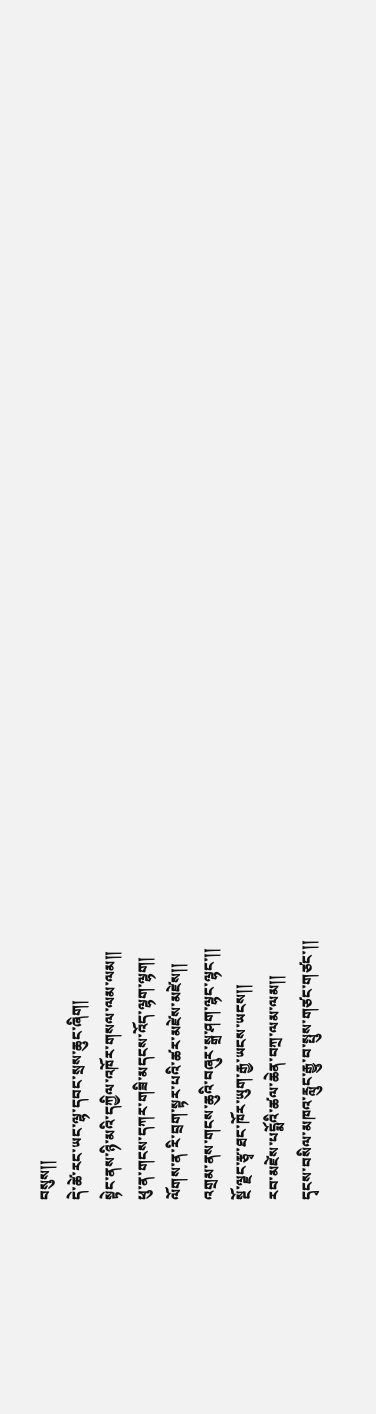བསུས།།
དེ་ཚེ་རང་ཡང་ལྷ་དབང་སྲས་ཆུང་ཞིག།
སྟེང་ནས་ཉི་མའི་དཀྱིལ་འཁོར་གསལ་ལམ་ལམ།།
ཕུ་ན་གངས་དཀར་གཟི་མདངས་འོད་ལྷག་ལྷག།
ལོགས་ན་རི་བྲག་སྟར་པའི་ཚར་མཛེས་མཛེས།།
འགྲམ་ནས་གངས་ཆུའི་བཞུར་སྒྲ་ཤག་ལྷང་ལྷང་།།
སྔོ་ལྗང་རྩྭ་ཐང་ཁོར་ཡུག་རྒྱ་ཡངས་ཡངས།།
རབ་མཛེས་པདྨོའི་ཚལ་ཆེན་བཀྲ་ལམ་ལམ།།
དྭངས་བསིལ་མཁའ་རླུང་རྒྱུ་བ་སྤུས་གཙང་གཙང་།།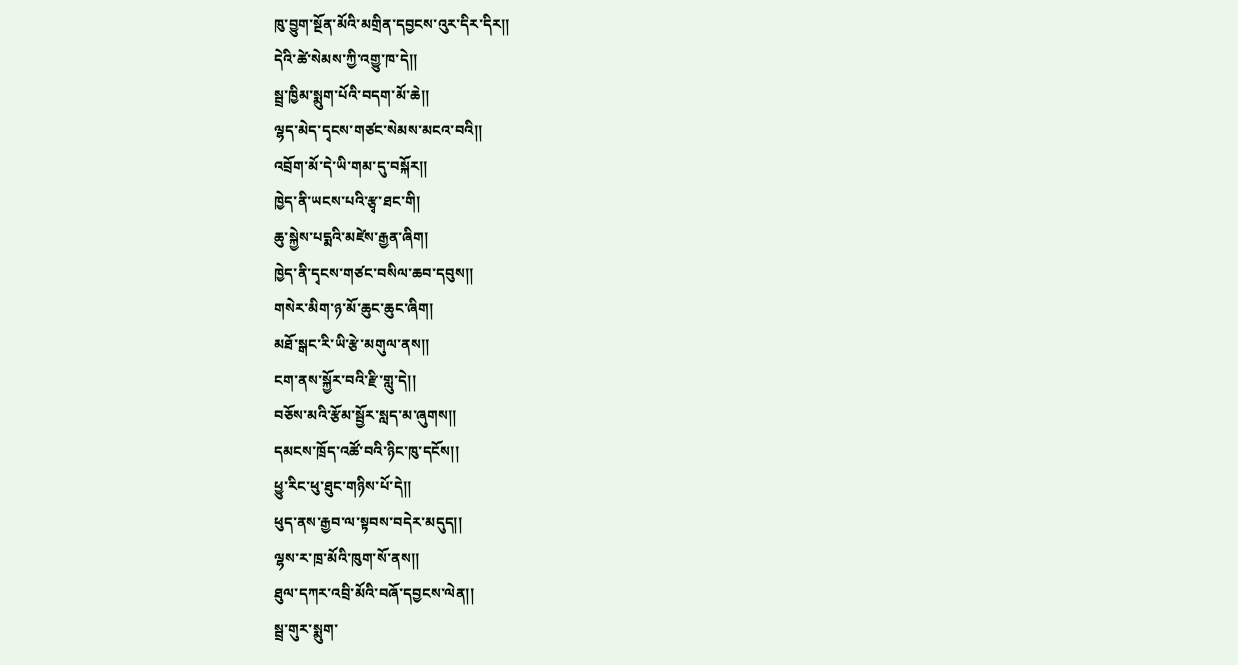ཁུ་བྱུག་སྔོན་མོའི་མགྲིན་དབྱངས་འུར་དིར་དིར།།
དེའི་ཚེ་སེམས་ཀྱི་འགྱུ་ཁ་དེ།།
སྦྲ་ཁྱིམ་སྨུག་པོའི་བདག་མོ་ཆེ།།
ལྷད་མེད་དྭངས་གཙང་སེམས་མངའ་བའི།།
འབྲོག་མོ་དེ་ཡི་གམ་དུ་བསྐོར།།
ཁྱེད་ནི་ཡངས་པའི་རྩྭ་ཐང་གི།
ཆུ་སྐྱེས་པདྨའི་མཛེས་རྒྱན་ཞིག།
ཁྱེད་ནི་དྭངས་གཙང་བསིལ་ཆབ་དབུས།།
གསེར་མིག་ཉ་མོ་ཆུང་ཆུང་ཞིག།
མཐོ་སྒང་རི་ཡི་རྩེ་མགུལ་ནས།།
ངག་ནས་སྐྱོར་བའི་རྫི་གླུ་དེ།།
བཅོས་མའི་རྩོམ་སྦྱོར་སླད་མ་ཞུགས།།
དམངས་ཁྲོད་འཚོ་བའི་ཉིང་ཁུ་དངོས།།
ཕྱུ་རིང་ཕུ་ཐུང་གཉིས་པོ་དེ།།
ཕུད་ནས་རྒྱབ་ལ་སྟབས་བདེར་མདུད།།
ལྷས་ར་ཁྲ་མོའི་ཁུག་སོ་ནས།།
ཐུལ་དཀར་འབྲི་མོའི་བཞོ་དབྱངས་ལེན།།
སྦྲ་གུར་སྨུག་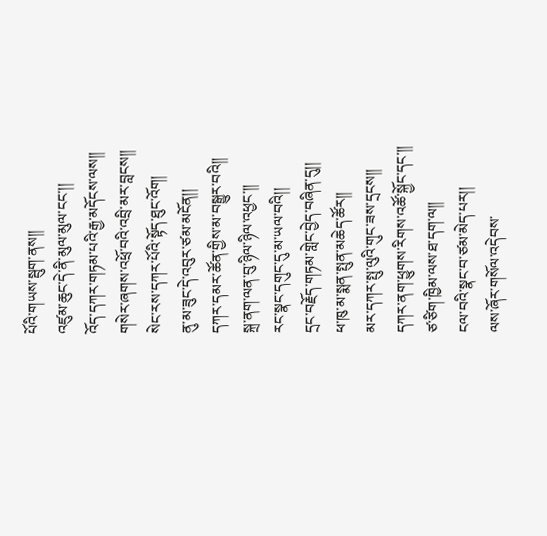པོའི་གཡས་སྦུག་ནས།།
འཛུམ་ཆུང་དེ་ནི་མུལ་མུལ་ངང་།།
འོད་དཀར་གཏམ་པའི་རྒྱ་མདོངས་ལས།།
གསེར་ཞགས་འཕྲོ་བའི་འབྲི་མར་བླངས།།
སེང་རས་དཀར་པོའི་སྟོད་ཐུང་འོག།
ནུ་མ་ཟུང་དེ་འབུར་ཙམ་མངོན།།
དཀར་དམར་ཚོན་གྱིས་མ་བསྒྱུར་བའི།།
སྐྲ་ནག་ལན་བུ་ཉིལ་ཉིལ་འཕྱང་།།
རང་སྣང་དགུང་དུ་མ་ཡལ་བའི།།
དྲང་བརྗོད་གཏམ་གླེང་བྱེད་བཞིན་དུ།།
ཕ་ཁུ་མ་སྨན་སྤུན་མཆེད་ཚོར།།
མར་དཀར་སྤུ་ལུའི་གུང་ཟས་དྲངས།།
དཀར་ནག་ཕྱུགས་རིགས་འཚོ་སྐྱོང་དང་།།
ཙ་ཙིག་ཁྱིམ་ལས་ཐ་དག་ལ།།
ངལ་བའི་སྣང་བ་ཙམ་མེད་པར།།
ལས་ཞོར་གསོལ་འདེབས་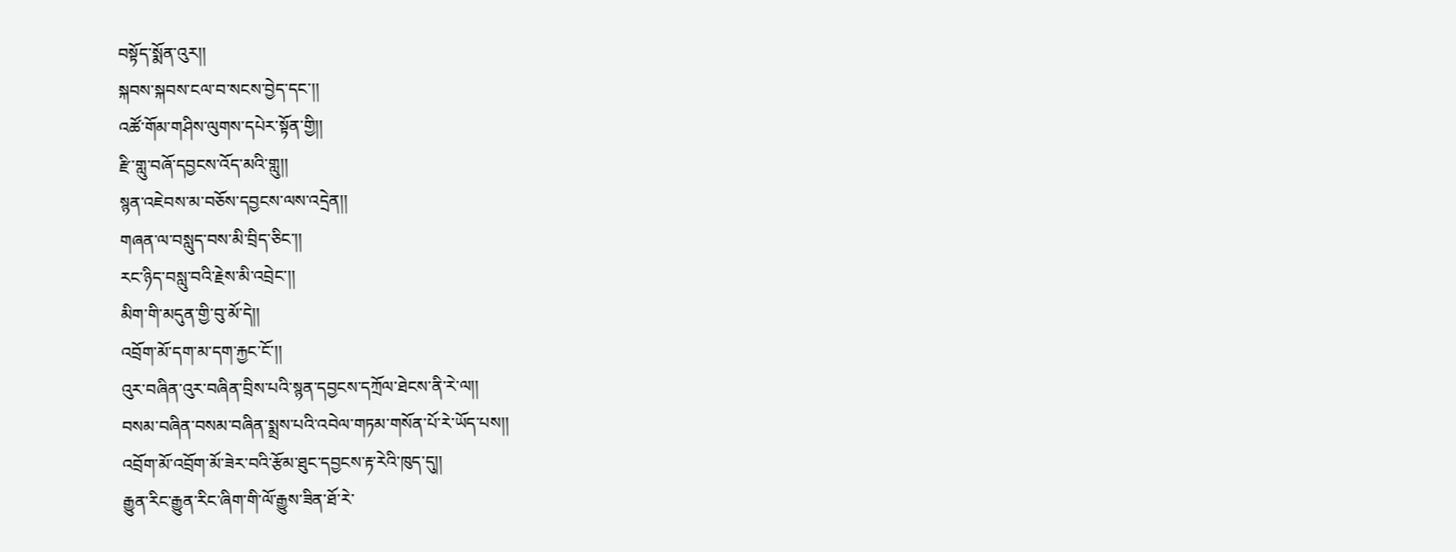བསྟོད་སྨོན་འུར།།
སྐབས་སྐབས་ངལ་བ་སངས་བྱེད་དང་།།
འཚོ་གོམ་གཤིས་ལུགས་དཔེར་སྟོན་གྱི།།
རྫི་གླུ་བཞོ་དབྱངས་འོད་མའི་གླུ།།
སྙན་འཇེབས་མ་བཅོས་དབྱངས་ལས་འདྲེན།།
གཞན་ལ་བསླུད་བས་མི་བྲིད་ཅིང་།།
རང་ཉིད་བསླུ་བའི་རྗེས་མི་འབྲེང་།།
མིག་གི་མདུན་གྱི་བུ་མོ་དེ།།
འབྲོག་མོ་དག་མ་དག་རྐྱང་ངོ་།།
འུར་བཞིན་འུར་བཞིན་བྲིས་པའི་སྙན་དབྱངས་དཀྲོལ་ཐེངས་ནི་རེ་ལ།།
བསམ་བཞིན་བསམ་བཞིན་སྨྲས་པའི་འབེལ་གཏམ་གསོན་པོ་རེ་ཡོད་པས།།
འབྲོག་མོ་འབྲོག་མོ་ཟེར་བའི་རྩོམ་ཐུང་དབྱངས་རྟ་རེའི་ཁུད་དུ།།
རྒྱུན་རིང་རྒྱུན་རིང་ཞིག་གི་ལོ་རྒྱུས་ཟིན་ཐོ་རེ་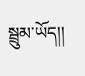སྦྲུམ་ཡོད།།